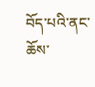བོད་པའི་ནང་ཆོས་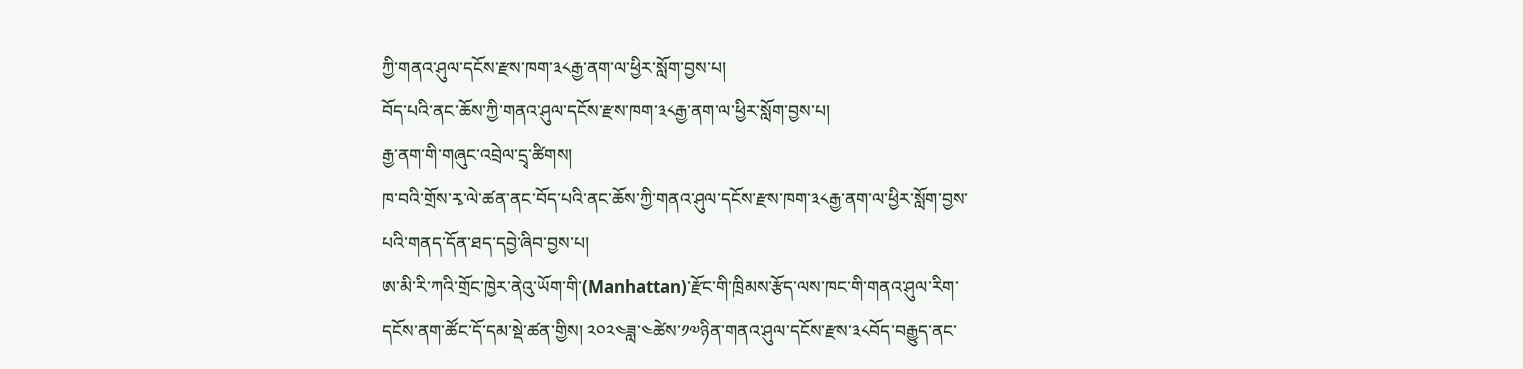ཀྱི་གནའ་ཤུལ་དངོས་རྫས་ཁག་༣༨རྒྱ་ནག་ལ་ཕྱིར་སློག་བྱས་པ།
བོད་པའི་ནང་ཆོས་ཀྱི་གནའ་ཤུལ་དངོས་རྫས་ཁག་༣༨རྒྱ་ནག་ལ་ཕྱིར་སློག་བྱས་པ།
རྒྱ་ནག་གི་གཞུང་འབྲེལ་དྲྭ་ཚིགས།
ཁ་བའི་གྲོས་ཪྭ་ལེ་ཚན་ནང་བོད་པའི་ནང་ཆོས་ཀྱི་གནའ་ཤུལ་དངོས་རྫས་ཁག་༣༨རྒྱ་ནག་ལ་ཕྱིར་སློག་བྱས་པའི་གནད་དོན་ཐད་དབྱེ་ཞིབ་བྱས་པ།
ཨ་མི་རི་ཀའི་གྲོང་ཁྱེར་ནེའུ་ཡོག་གི་(Manhattan)་རྫོང་གི་ཁྲིམས་རྩོད་ལས་ཁང་གི་གནའ་ཤུལ་རིག་དངོས་ནག་ཚོང་དོ་དམ་སྡེ་ཚན་གྱིས། ༢༠༢༤ཟླ་༤ཚེས་༡༧ཉིན་གནའ་ཤུལ་དངོས་རྫས་༣༨བོད་བརྒྱུད་ནང་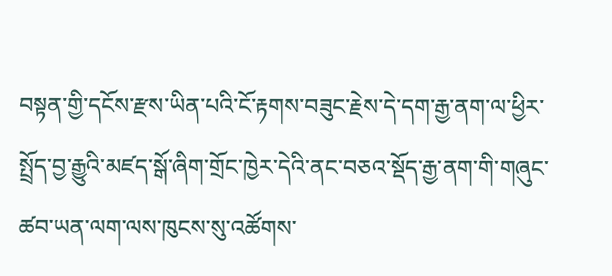བསྟན་གྱི་དངོས་རྫས་ཡིན་པའི་ངོ་རྟགས་བཟུང་རྗེས་དེ་དག་རྒྱ་ནག་ལ་ཕྱིར་སྤྲོད་བྱ་རྒྱུའི་མཛད་སྒོ་ཞིག་གྲོང་ཁྱེར་དེའི་ནང་བཅའ་སྡོད་རྒྱ་ནག་གི་གཞུང་ཚབ་ཡན་ལག་ལས་ཁུངས་སུ་འཚོགས་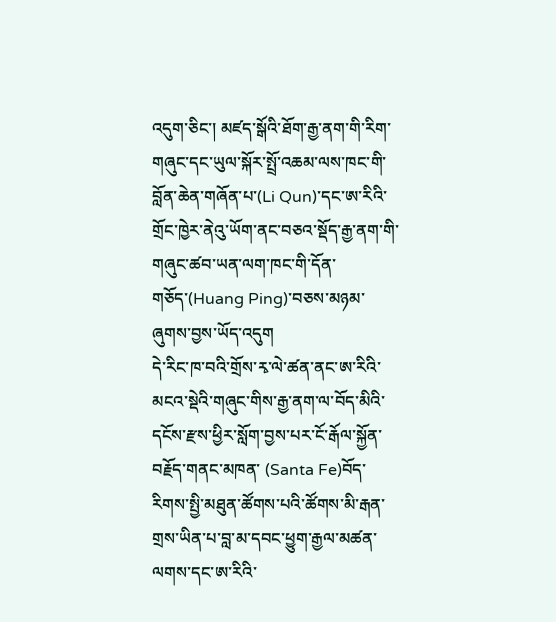འདུག་ཅིང་། མཛད་སྒོའི་ཐོག་རྒྱ་ནག་གི་རིག་གཞུང་དང་ཡུལ་སྐོར་སྤྲོ་འཆམ་ལས་ཁང་གི་བློན་ཆེན་གཞོན་པ་(Li Qun)་དང་ཨ་རིའི་གྲོང་ཁྱེར་ནེའུ་ཡོག་ནང་བཅའ་སྡོད་རྒྱ་ནག་གི་གཞུང་ཚབ་ཡན་ལག་ཁང་གི་དོན་གཅོད་(Huang Ping)་བཅས་མཉམ་ཞུགས་བྱས་ཡོད་འདུག
དེ་རིང་ཁ་བའི་གྲོས་རྭ་ལེ་ཚན་ནང་ཨ་རིའི་མངའ་སྡེའི་གཞུང་གིས་རྒྱ་ནག་ལ་བོད་མིའི་དངོས་རྫས་ཕྱིར་སློག་བྱས་པར་ངོ་རྒོལ་སྐྱོན་བརྗོད་གནང་མཁན་ (Santa Fe)བོད་རིགས་སྤྱི་མཐུན་ཚོགས་པའི་ཚོགས་མི་རྒན་གྲས་ཡིན་པ་བླ་མ་དབང་ཕྱུག་རྒྱལ་མཚན་ལགས་དང་ཨ་རིའི་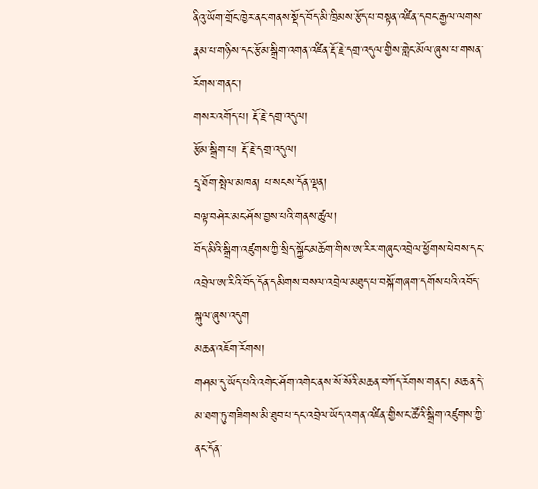ནིའུ་ཡོག་གྲོང་ཁྱེར་ནང་གནས་སྡོད་བོད་མི་ཁྲིམས་རྩོད་པ་བསྟན་འཛིན་དབང་རྒྱལ་ལགས་རྣམ་པ་གཉིས་དང་རྩོམ་སྒྲིག་འགན་འཛིན་རྡོ་རྗེ་དགྲ་འདུལ་གྱིས་གླེང་མོལ་ཞུས་པ་གསན་རོགས་གནང་།
གསར་འགོད་པ། རྡོ་རྗེ་དགྲ་འདུལ།
རྩོམ་སྒྲིག་པ། རྡོ་རྗེ་དགྲ་འདུལ།
དྲྭ་ཐོག་སྤེལ་མཁན། པ་སངས་དོན་ལྡན།
བལྟ་བཤེར་མང་ཤོས་བྱས་པའི་གནས་ཚུལ།
བོད་མིའི་སྒྲིག་འཛུགས་ཀྱི་སྲིད་སྐྱོང་མཆོག་གིས་ཨ་རིར་གཞུང་འབྲེལ་ཕྱོགས་ཕེབས་དང་འབྲེལ་ཨ་རིའི་བོད་དོན་དམིགས་བསལ་འབྲེལ་མཐུད་པ་བསྐོ་གཞག་དགོས་པའི་འབོད་སྐུལ་ཞུས་འདུག
མཆན་འཇོག་རོགས།
གཤམ་དུ་ཡོད་པའི་འགེང་ཤོག་འགེང་ནས་སོ་སོའི་མཆན་བཀོད་རོགས་གནང་། མཆན་དེ་མ་ཐག་ཏུ་གཟིགས་མི་ཐུབ་པ་དང་འབྲེལ་ཡོད་འགན་འཛིན་གྱིས་ང་ཚོའི་སྒྲིག་འཛུགས་ཀྱི་ནང་དོན་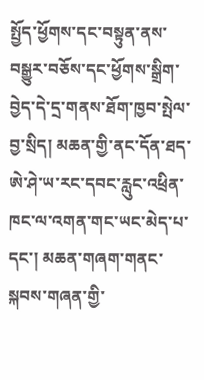སྤྱོད་ཕྱོགས་དང་བསྟུན་ནས་བསྒྱུར་བཅོས་དང་ཕྱོགས་སྒྲིག་བྱེད་དེ་དྲ་གནས་ཐོག་ཁྱབ་སྤེལ་བྱ་སྲིད། མཆན་གྱི་ནང་དོན་ཐད་ཨེ་ཤེ་ཡ་རང་དབང་རླུང་འཕྲིན་ཁང་ལ་འགན་གང་ཡང་མེད་པ་དང་། མཆན་གཞག་གནང་སྐབས་གཞན་གྱི་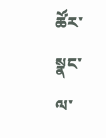ཚོར་སྣང་ལ་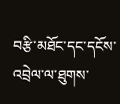བརྩི་མཐོང་དང་དངོས་འབྲེལ་ལ་ཐུགས་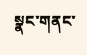སྣང་གནང་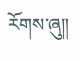རོགས་ཞུ༎